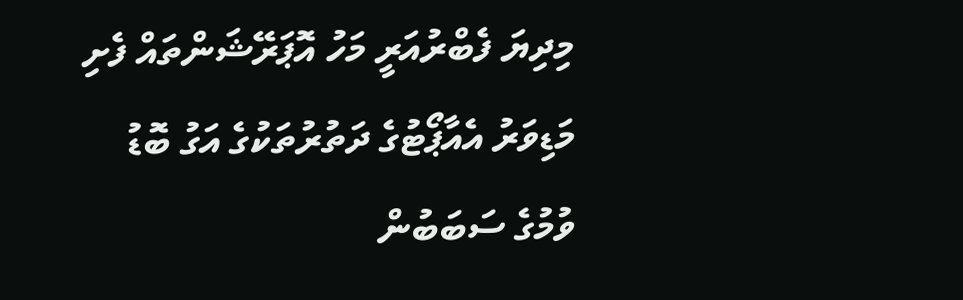މިދިޔަ ފެބްރުއަރީ މަހު އޮޕަރޭޝަންތައް ފެށި މަޑިވަރު އެއާޕޯޓުގެ ދަތުރުތަކުގެ އަގު ބޮޑު ވުމުގެ ސަބަބުން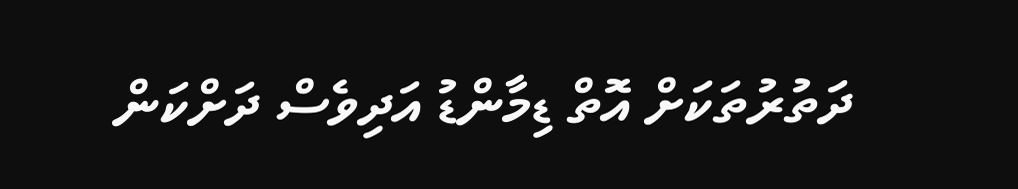ދަތުރުތަކަށް އޮތް ޑިމާންޑު އަދިވެސް ދަށްކަން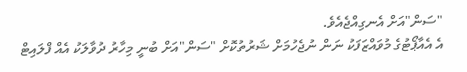"ސަން"އަށް އެނގިއްޖެއެވެ.
އެ އެއާޕޯޓުގެ މުވައްޒަފަކު ނަން ނުޖެހުމަށް ޝަރުތުކޮށް "ސަން"އަށް ބުނީ މިހާރު ދުވާލަކު އެއް ފްލައިޓް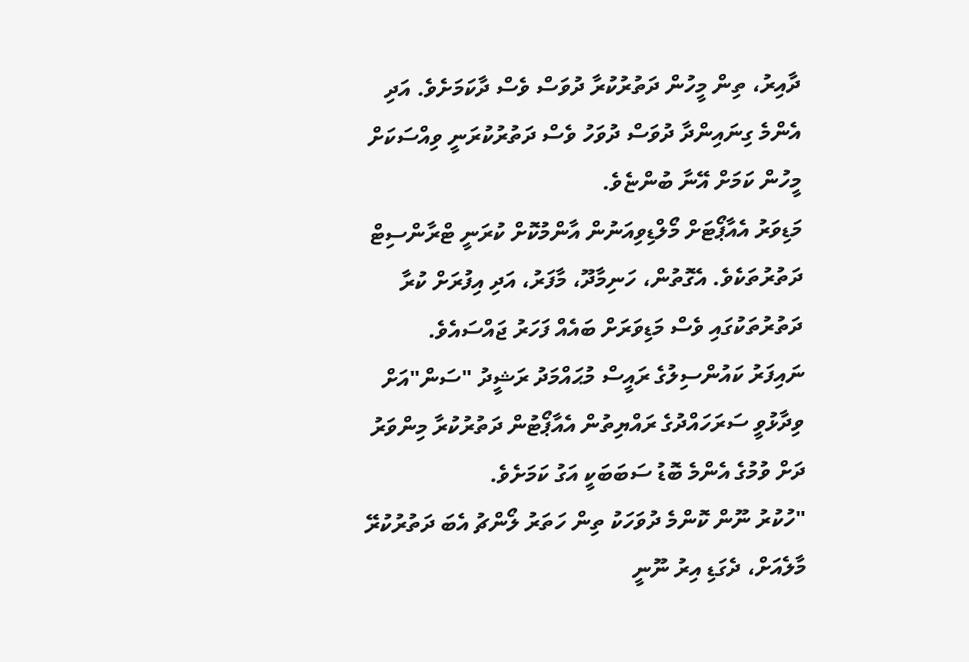ދާއިރު، ތިން މީހުން ދަތުރުކުރާ ދުވަސް ވެސް ދާކަމަށެވެ. އަދި އެންމެ ގިނައިންދާ ދުވަސް ދުވަހު ވެސް ދަތުރުކުރަނީ ވިއްސަކަށް މީހުން ކަމަށް އޭނާ ބުންޏެވެ.
މަޑިވަރު އެއާޕޯޓަށް މޯލްޑިވިއަނުން އާންމުކޮށް ކުރަނީ ޓްރާންސިޓް ދަތުރުތަކެވެ. އެގޮތުން، ހަނިމާދޫ، މާފަރު، އަދި އިފުރަށް ކުރާ ދަތުރުތަކުގައި ވެސް މަޑިވަރަށް ބައެއް ފަހަރު ޖައްސައެވެ.
ނައިފަރު ކައުންސިލުގެ ރައީސް މުޙައްމަދު ރަޝީދު "ސަން"އަށް ވިދާޅުވީ ސަރަހައްދުގެ ރައްޔިތުން އެއާޕޯޓުން ދަތުރުކުރާ މިންވަރު ދަށް ވުމުގެ އެންމެ ބޮޑު ސަބަބަކީ އަގު ކަމަށެވެ.
"ހުކުރު ނޫން ކޮންމެ ދުވަހަކު ތިން ހަތަރު ލޯންޗު އެބަ ދަތުރުކުރޭ މާލެއަށް، ދެގަޑި އިރު ނޫނީ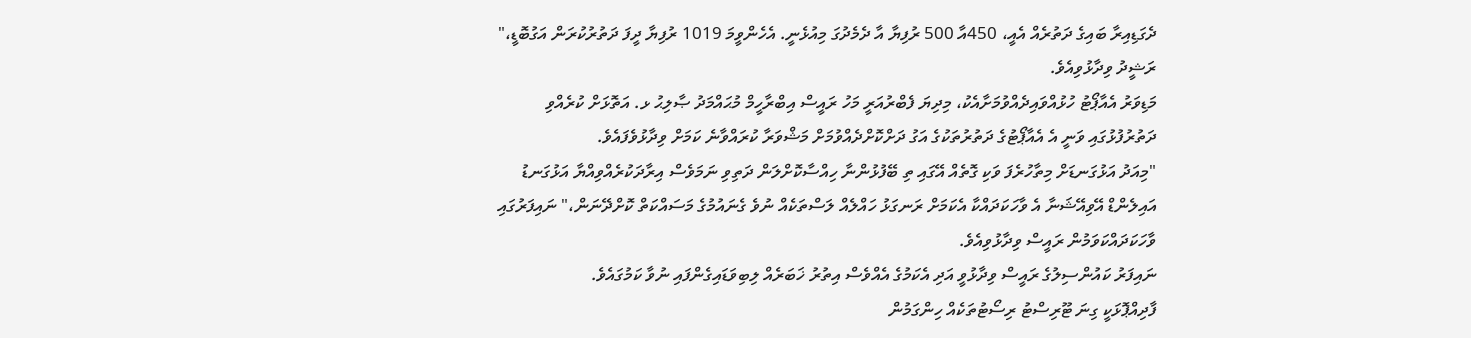ދެގަޑިއިރާ ބައިގެ ދަތުރެއް އެއީ، 450އާ 500 ރުފިޔާ އާ ދެމެދުގަ މިއުޅެނީ. އެހެންވީމަ 1019 ރުފިޔާ ދީފަ ދަތުރުކުރަން އަގުބޮޑީ،" ރަޝީދު ވިދާޅުވިއެވެ.
މަޑިވަރު އެއާޕޯޓު ހުޅުއްވައިދެއްވުމަށާއެކު، މިދިޔަ ފެބްރުއަރީ މަހު ރައީސް އިބްރާހީމް މުޙައްމަދު ޞާލިޙު ޅ. އަތޮޅަށް ކުރެއްވި ދަތުރުފުޅުގައި ވަނީ އެ އެއާޕޯޓުގެ ދަތުރުތަކުގެ އަގު ދަށްކޮށްދެއްވުމަށް މަޝްވަރާ ކުރައްވާނެ ކަމަށް ވިދާޅުވެފައެވެ.
"މިއަދު އަޅުގަނޑަށް މިތާހުރެފަ ވަކި ގޮތެއް އޭގައި ތި ބޭފުޅުންނާ ހިއްސާކޮށްލަން ދަތިވި ނަމަވެސް އިރާދަކުރެއްވިއްޔާ އަޅުގަނޑު އައިލެންޑް އޭވިއޭޝަނާ އެ ވާހަކަދައްކާ އެކަމަށް ރަނގަޅު ހައްލެއް ލަސްތަކެއް ނުވެ ގެނައުމުގެ މަސައްކަތް ކޮށްދޭނަން،" ނައިފަރުގައި ވާހަކަދައްކަވަމުން ރައީސް ވިދާޅުވިއެވެ.
ނައިފަރު ކައުންސިލުގެ ރައީސް ވިދާޅުވީ އަދި އެކަމުގެ އެއްވެސް އިތުރު ޚަބަރެއް ލިބިވަޑައިގެންފައި ނުވާ ކަމުގައެވެ.
ފާދިއްޕޮޅަކީ ގިނަ ޓޫރިސްޓު ރިސޯޓުތަކެއް ހިންގަމުން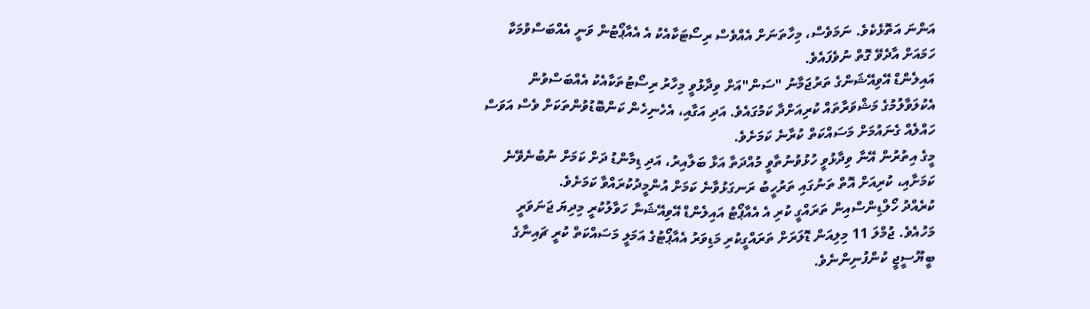އަންނަ އަތޮޅެކެވެ. ނަމަވެސް، މިހާތަނަށް އެއްވެސް ރިސޯޓަކާއެކު އެ އެއާޕޯޓުން ވަނީ އެއްބަސްވުމަކާ ހަމައަށް އާދެވޭ ގޮތް ނުވެފައެވެ.
އައިލެންޑް އޭވިއޭޝަންގެ ތަރުޖަމާނު "ސަން"އަށް ވިދާޅުވީ މިހާރު ރިސޯޓުތަކާއެކު އެއްބަސްވުން އެކުލަވާލުމުގެ މަޝްވަރާތައް ކުރިއަށްދާ ކަމުގައެވެ. އަދި އަގާއި، އެހެނިހެން ކަންބޮޑުވުންތަކަށް ވެސް އަވަސް ހައްލެއް ގެނައުމަށް މަސައްކަތް ކުރާނެ ކަމަށެވެ.
މީގެ އިތުރުން އޭނާ ވިދާޅުވީ ހުޅުވުނުތާވީ މުއްދަތާ އަޅާ ބަލާއިރު، އަދި ޑިމާންޑު ދަށް ކަމަށް ނުބުނެވޭނެ ކަމަށާއި، ކުރިއަށް އޮތް ތަނުގައި ތަރުހީބު ރަނގަޅުވާނެ ކަމަށް އުންމީދުކުރައްވާ ކަމަށެވެ.
ކުރެއްދު ހޯލްޑިންސްއިން ތަރައްގީ ކުރި އެ އެއާޕޯޓު އައިލެންޑް އޭވިއޭޝަނާ ހަވާލުކުރީ މިދިޔަ ޖަނަވަރީ މަހުއެވެ. ޖުމްލަ 11 މިލިއަން ޑޮލަރަށް ތަރައްގީކުރި މަޑިވަރު އެއާޕޯޓުގެ އަމަލީ މަސައްކަތް ކުރީ ޗައިނާގެ ބީޔޫސީޖީ ކުންފުނިންނެވެ.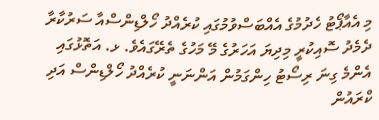މި އެއާޕޯޓު ހެދުމުގެ އެއްބަސްވުމުގައި ކުރެއްދު ހޯލްޑިންސްއާ ސަރުކާރާ ދެމެދު ސޮއިކުރީ މިދިޔަ އަހަރުގެ މޭ މަހުގެ ތެރޭގައެވެ. ޅ. އަތޮޅުގައި އެންމެ ގިނަ ރިސޯޓު ހިންގަމުން އަންނަނީ ކުރެއްދު ހޯލްޑިންސް އަދި ކްރައުން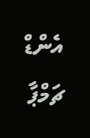އެންޑް ޗަމްޕާ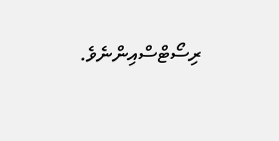ރިސޯޓްސްއިންނެވެ.